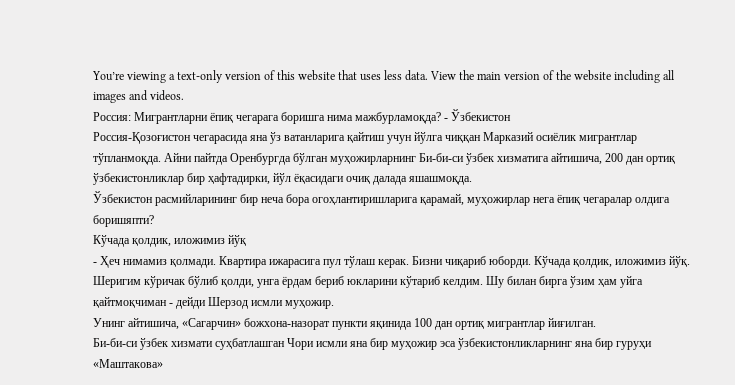You’re viewing a text-only version of this website that uses less data. View the main version of the website including all images and videos.
Россия: Мигрантларни ёпиқ чегарага боришга нима мажбурламоқда? - Ўзбекистон
Россия-Қозоғистон чегарасида яна ўз ватанларига қайтиш учун йўлга чиққан Марказий осиёлик мигрантлар тўпланмоқда. Айни пайтда Оренбургда бўлган муҳожирларнинг Би-би-си ўзбек хизматига айтишича, 200 дан ортиқ ўзбекистонликлар бир ҳафтадирки, йўл ёқасидаги очиқ далада яшашмоқда.
Ўзбекистон расмийларининг бир неча бора огоҳлантиришларига қарамай, муҳожирлар нега ёпиқ чегаралар олдига боришяпти?
Кўчада қолдик, иложимиз йўқ
- Ҳеч нимамиз қолмади. Квартира ижарасига пул тўлаш керак. Бизни чиқариб юборди. Кўчада қолдик, иложимиз йўқ. Шеригим кўричак бўлиб қолди, унга ёрдам бериб юкларини кўтариб келдим. Шу билан бирга ўзим ҳам уйга қайтмоқчиман - дейди Шерзод исмли муҳожир.
Унинг айтишича, «Сагарчин» божхона-назорат пункти яқинида 100 дан ортиқ мигрантлар йиғилган.
Би-би-си ўзбек хизмати суҳбатлашган Чори исмли яна бир муҳожир эса ўзбекистонликларнинг яна бир гуруҳи «Маштакова»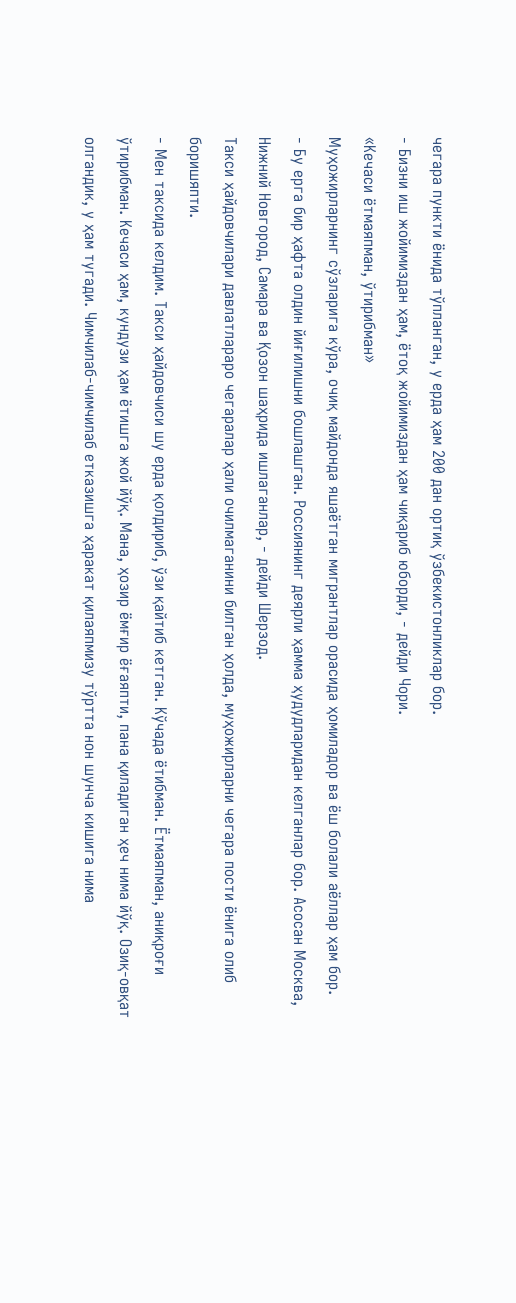чегара пункти ёнида тўпланган, у ерда ҳам 200 дан ортиқ ўзбекистонликлар бор.
- Бизни иш жойимиздан ҳам, ётоқ жойимиздан ҳам чиқариб юборди, - дейди Чори.
«Кечаси ётмаяпман, ўтирибман»
Муҳожирларнинг сўзларига кўра, очиқ майдонда яшаётган мигрантлар орасида ҳомиладор ва ёш болали аёллар ҳам бор.
- Бу ерга бир ҳафта олдин йиғилишни бошлашган. Россиянинг деярли ҳамма ҳудудларидан келганлар бор. Асосан Москва, Нижний Новгород, Самара ва Қозон шаҳрида ишлаганлар, - дейди Шерзод.
Такси ҳайдовчилари давлатлараро чегаралар ҳали очилмаганини билган ҳолда, муҳожирларни чегара пости ёнига олиб боришяпти.
- Мен таксида келдим. Такси ҳайдовчиси шу ерда қолдириб, ўзи қайтиб кетган. Кўчада ётибман. Ётмаяпман, аниқроғи ўтирибман. Кечаси ҳам, кундузи ҳам ётишга жой йўқ. Мана, ҳозир ёмғир ёғаяпти, пана қиладиган ҳеч нима йўқ. Озиқ-овқат олгандик, у ҳам тугади. Чимчилаб-чимчилаб етказишга ҳаракат қилаяпмизу тўртта нон шунча кишига нима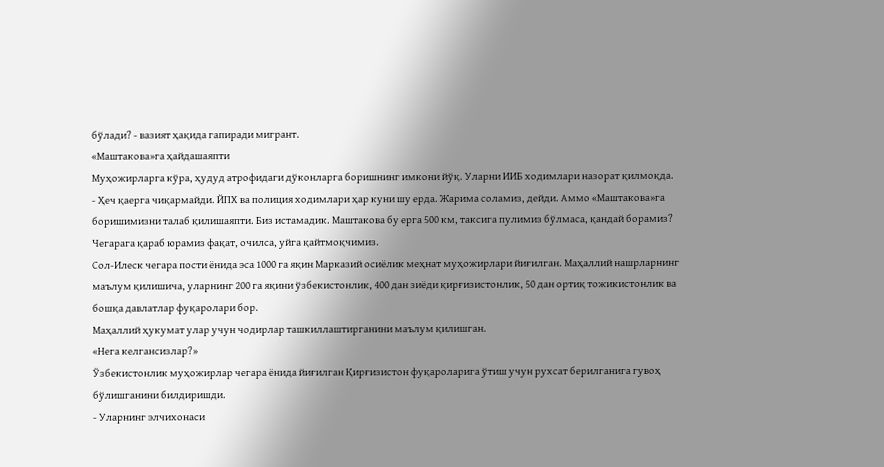бўлади? - вазият ҳақида гапиради мигрант.
«Маштакова»га ҳайдашаяпти
Муҳожирларга кўра, ҳудуд атрофидаги дўконларга боришнинг имкони йўқ. Уларни ИИБ ходимлари назорат қилмоқда.
- Ҳеч қаерга чиқармайди. ЙПХ ва полиция ходимлари ҳар куни шу ерда. Жарима соламиз, дейди. Аммо «Маштакова»га боришимизни талаб қилишаяпти. Биз истамадик. Маштакова бу ерга 500 км, таксига пулимиз бўлмаса, қандай борамиз? Чегарага қараб юрамиз фақат, очилса, уйга қайтмоқчимиз.
Сол-Илеск чегара пости ёнида эса 1000 га яқин Марказий осиёлик меҳнат муҳожирлари йиғилган. Маҳаллий нашрларнинг маълум қилишича, уларнинг 200 га яқини ўзбекистонлик, 400 дан зиёди қирғизистонлик, 50 дан ортиқ тожикистонлик ва бошқа давлатлар фуқаролари бор.
Маҳаллий ҳукумат улар учун чодирлар ташкиллаштирганини маълум қилишган.
«Нега келгансизлар?»
Ўзбекистонлик муҳожирлар чегара ёнида йиғилган Қирғизистон фуқароларига ўтиш учун рухсат берилганига гувоҳ бўлишганини билдиришди.
- Уларнинг элчихонаси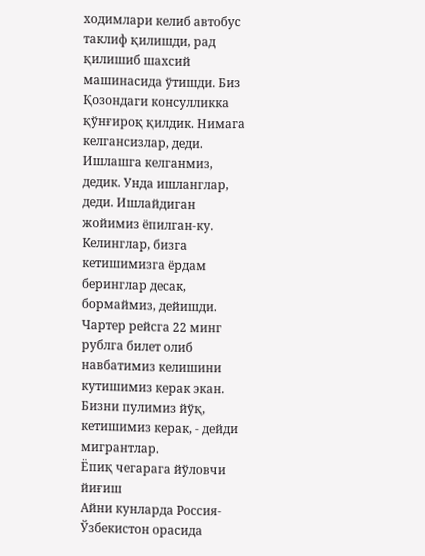ходимлари келиб автобус таклиф қилишди, рад қилишиб шахсий машинасида ўтишди. Биз Қозондаги консулликка қўнғироқ қилдик. Нимага келгансизлар, деди. Ишлашга келганмиз, дедик. Унда ишланглар, деди. Ишлайдиган жойимиз ёпилган-ку. Келинглар, бизга кетишимизга ёрдам беринглар десак, бормаймиз, дейишди. Чартер рейсга 22 минг рублга билет олиб навбатимиз келишини кутишимиз керак экан. Бизни пулимиз йўқ, кетишимиз керак, - дейди мигрантлар.
Ёпиқ чегарага йўловчи йиғиш
Айни кунларда Россия-Ўзбекистон орасида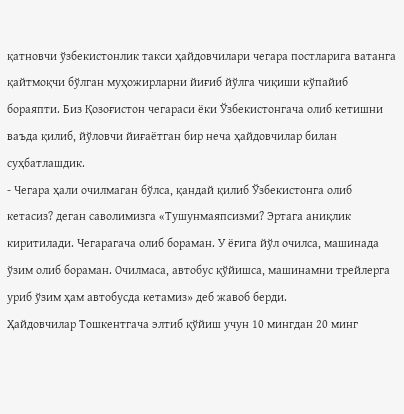қатновчи ўзбекистонлик такси ҳайдовчилари чегара постларига ватанга қайтмоқчи бўлган муҳожирларни йиғиб йўлга чиқиши кўпайиб бораяпти. Биз Қозоғистон чегараси ёки Ўзбекистонгача олиб кетишни ваъда қилиб, йўловчи йиғаётган бир неча ҳайдовчилар билан суҳбатлашдик.
- Чегара ҳали очилмаган бўлса, қандай қилиб Ўзбекистонга олиб кетасиз? деган саволимизга «Тушунмаяпсизми? Эртага аниқлик киритилади. Чегарагача олиб бораман. У ёғига йўл очилса, машинада ўзим олиб бораман. Очилмаса, автобус қўйишса, машинамни трейлерга уриб ўзим ҳам автобусда кетамиз» деб жавоб берди.
Ҳайдовчилар Тошкентгача элтиб қўйиш учун 10 мингдан 20 минг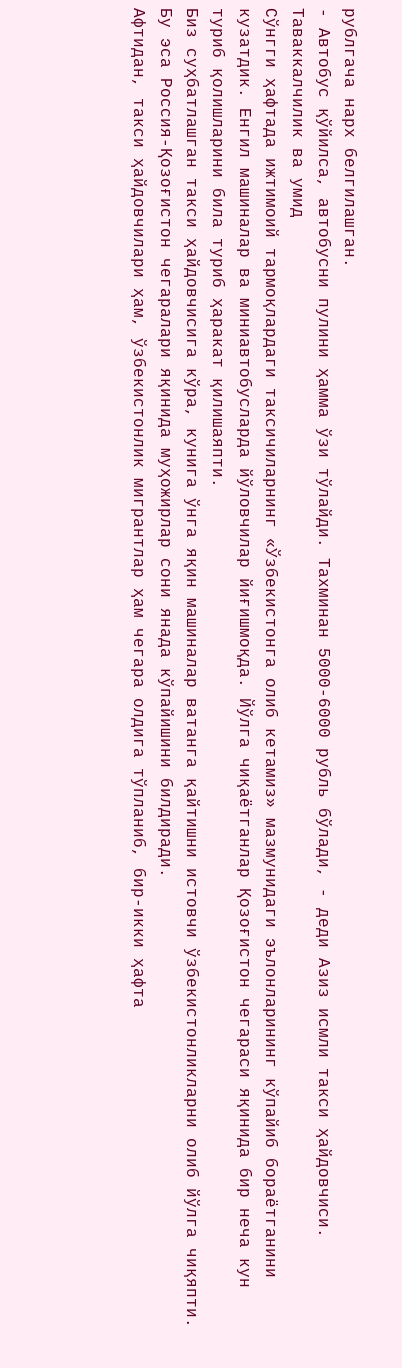рублгача нарх белгилашган.
- Автобус қўйилса, автобусни пулини ҳамма ўзи тўлайди. Тахминан 5000-6000 рубль бўлади, - деди Азиз исмли такси ҳайдовчиси.
Таваккалчилик ва умид
Сўнгги ҳафтада ижтимоий тармоқлардаги таксичиларнинг «Ўзбекистонга олиб кетамиз» мазмунидаги эълонларининг кўпайиб бораётганини кузатдик. Енгил машиналар ва миниавтобусларда йўловчилар йиғишмоқда. Йўлга чиқаётганлар Қозоғистон чегараси яқинида бир неча кун туриб қолишларини била туриб ҳаракат қилишаяпти.
Биз суҳбатлашган такси ҳайдовчисига кўра, кунига ўнга яқин машиналар ватанга қайтишни истовчи ўзбекистонликларни олиб йўлга чиқяпти. Бу эса Россия-Қозоғистон чегаралари яқинида муҳожирлар сони янада кўпайишини билдиради.
Афтидан, такси ҳайдовчилари ҳам, ўзбекистонлик мигрантлар ҳам чегара олдига тўпланиб, бир-икки ҳафта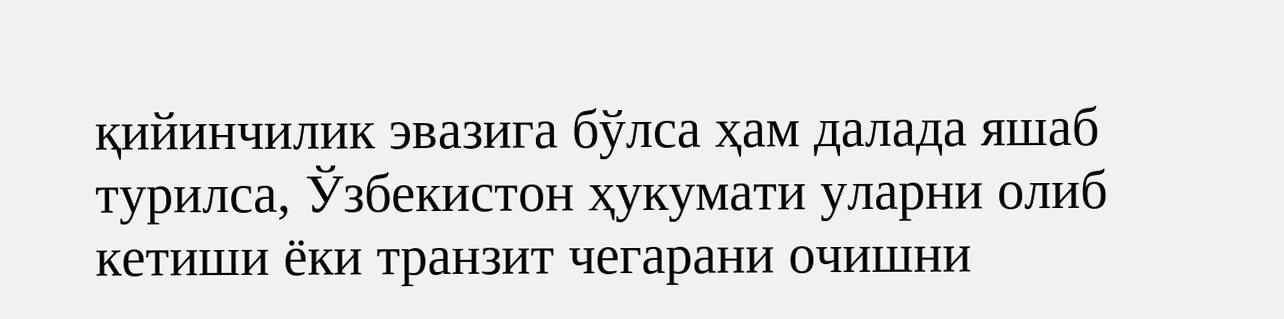қийинчилик эвазига бўлса ҳам далада яшаб турилса, Ўзбекистон ҳукумати уларни олиб кетиши ёки транзит чегарани очишни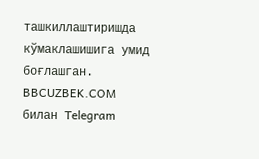ташкиллаштиришда кўмаклашишига умид боғлашган.
BBCUZBEK.COM билан Telegram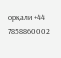орқали +44 7858860002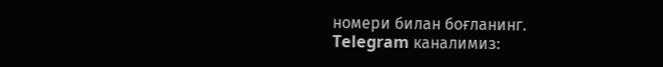номери билан боғланинг.
Telegram каналимиз: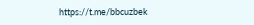https://t.me/bbcuzbek